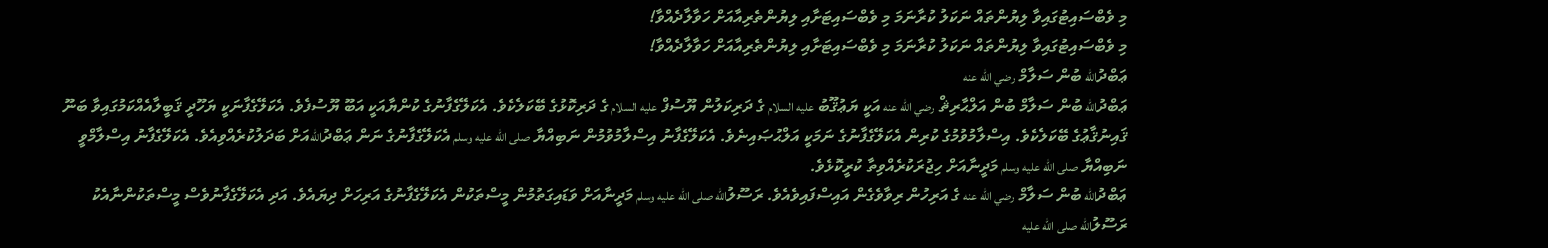މި ވެބްސައިޓުގައިވާ ލިޔުންތައް ނަކަލު ކުރާނަމަ މި ވެބްސައިޓަށާއި ލިޔުންތެރިއާއަށް ހަވާލާދެއްވާ!
މި ވެބްސައިޓުގައިވާ ލިޔުންތައް ނަކަލު ކުރާނަމަ މި ވެބްސައިޓަށާއި ލިޔުންތެރިއާއަށް ހަވާލާދެއްވާ!
ޢަބްދުالله ބުން ސަލާމް رضي الله عنه
ޢަބްދުالله ބުން ސަލާމް ބުން އަލްޙާރިޘް رضي الله عنه އަކީ ޔަޢުޤޫބު عليه السلام ގެ ދަރިކަލުން ޔޫސުފް عليه السلام ގެ ދަރިކޮޅުގެ ބޭކަލެކެވެ. އެކަލޭގެފާނުގެ ކުންޔާއަކީ އަބޫ ޔޫސުފެވެ. އެކަލޭގެފާނަކީ ޔަހޫދީ ޤަބީލާއެއްކަމުގައިވާ ބަނޫ ޤައިނުޤާޢުގެ ބޭކަލެކެވެ. އިސްލާމުވުމުގެ ކުރިން އެކަލޭގެފާނުގެ ނަމަކީ އަލްޙުޞައިނެވެ. އެކަލޭގެފާނު އިސްލާމުވުމުން ނަބިއްޔާ صلى الله عليه وسلم އެކަލޭގެފާނުގެ ނަން ޢަބްދުاللهއަށް ބަދަލުކުރެއްވިއެވެ. އެކަލޭގެފާނު އިސްލާމްވީ ނަބިއްޔާ صلى الله عليه وسلم މަދީނާއަށް ހިޖުރަކުރެއްވިތާ ކުރީކޮޅެވެ.
ޢަބްދުالله ބުން ސަލާމް رضي الله عنه ގެ އަރިހުން ރިވާވެގެން އައިސްފައިވެއެވެ. ރަސޫލުالله صلى الله عليه وسلم މަދީނާއަށް ވަޑައިގަތުމުން މީސްތަކުން އެކަލޭގެފާނުގެ އަރިހަށް ދިޔައެވެ. އަދި އެކަލޭގެފާނުވެސް މީސްތަކުންނާއެކު ރަސޫލުالله صلى الله عليه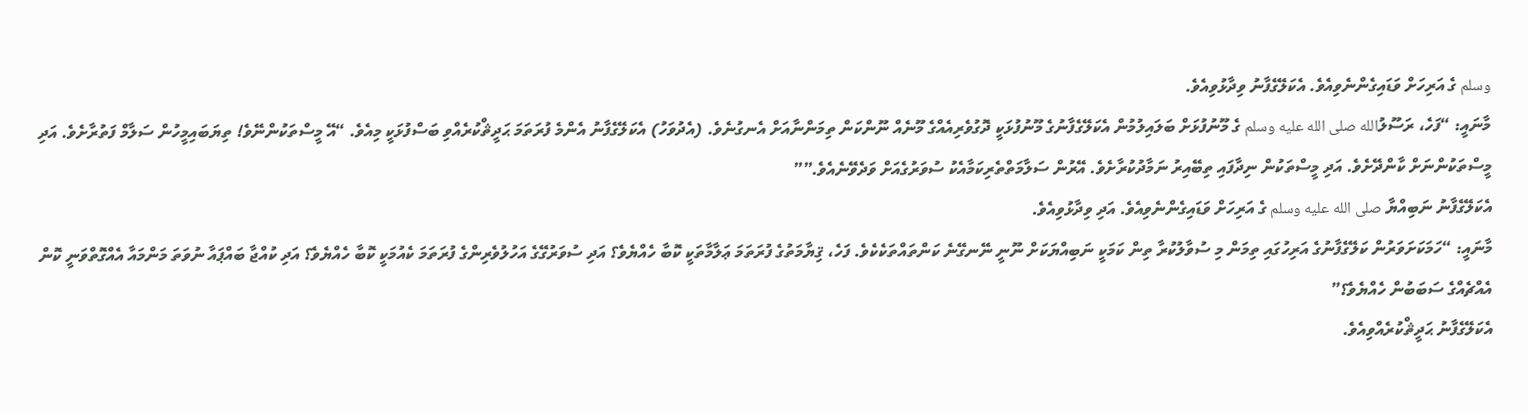وسلم ގެ އަރިހަށް ވަޑައިގެންނެވިއެވެ. އެކަލޭގެފާނު ވިދާޅުވިއެވެ.
މާނައީ: “ފަހެ، ރަސޫލުالله صلى الله عليه وسلم ގެ މޫނުފުޅަށް ބަލައިލުމުން އެކަލޭގެފާނުގެ މޫނުފުޅަކީ ދޮގުވެރިއެއްގެ މޫނެއް ނޫންކަން ތިމަންނާއަށް އެނގުނެވެ. (އެދުވަހު) އެކަލޭގެފާނު އެންމެ ފުރަތަމަ ޙަދީޘްކުރެއްވި ބަސްފުޅަކީ މިއެވެ. “އޭ މީސްތަކުންނޭވެ! ތިޔަބައިމީހުން ސަލާމް ފަތުރާށެވެ. އަދި މީސްތަކުންނަށް ކާންދޭށެވެ. އަދި މީސްތަކުން ނިދާފައި ތިބޭއިރު ނަމާދުކުރާށެވެ. އޭރުން ސަލާމަތްތެރިކަމާއެކު ސުވަރުގެއަށް ވަދެވޭނެއެވެ.””
އެކަލޭގެފާނު ނަބިއްޔާ صلى الله عليه وسلم ގެ އަރިހަށް ވަޑައިގެންނެވިއެވެ. އަދި ވިދާޅުވިއެވެ.
މާނައީ: “ހަމަކަށަވަރުން ކަލޭގެފާނުގެ އަރިހުގައި ތިމަން މި ސުވާލުކުރާ ތިން ކަމަކީ ނަބިއްޔަކަށް ނޫނީ ނޭނގޭނެ ކަންތައްތަކެކެވެ. ފަހެ، ޤިޔާމަތުގެ ފުރަތަމަ ޢަލާމާތަކީ ކޮބާ ހެއްޔެވެ؟ އަދި ސުވަރުގޭގެ އަހުލުވެރިންގެ ފުރަތަމަ ކެއުމަކީ ކޮބާ ހެއްޔެވެ؟ އަދި ކުއްޖާ ބައްޕައާ ނުވަތަ މަންމައާ އެއްގޮތްވަނީ ކޮން އެއްޗެއްގެ ސަބަބުން ހެއްޔެވެ؟”
އެކަލޭގެފާނު ޙަދީޘްކުރެއްވިއެވެ.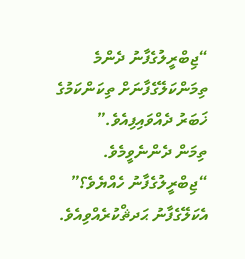“ޖިބްރީލުގެފާނު ދެންމެ ތިމަންކަލޭގެފާނަށް ތިކަންކަމުގެ ޚަބަރު ދެއްވައިފިއެވެ.”
ތިމަން ދެންނެވީމެވެ. “ޖިބްރީލުގެފާނު ހެއްޔެވެ؟”
އެކަލޭގެފާނު ޙަދޘްކުރެއްވިއެވެ.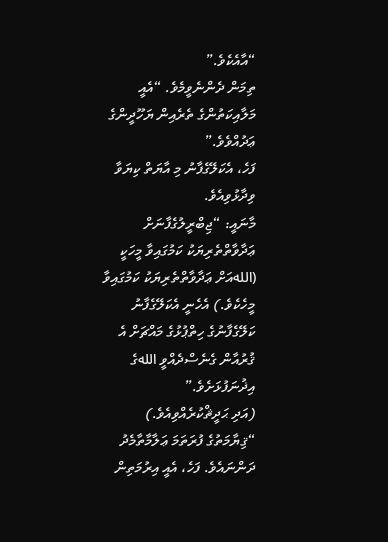“އާއެކެވެ.”
ތިމަން ދެންނެވީމެވެ. “އެއީ މަލާއިކަތުންގެ ތެރެއިން ޔަހޫދީންގެ ޢަދުއްވެވެ.”
ފަހެ، އެކަލޭގެފާނު މި އާޔަތް ކިޔަވާ ވިދާޅުވިއެވެ.
މާނައީ: “ޖިބްރީލުގެފާނަށް ޢަދާވާތްތެރިޔަކު ކަމުގައިވާ މީހަކީ (اللهއަށް ޢަދާވާތްތެރިޔަކު ކަމުގައިވާ މީހެކެވެ.) އެހެނީ އެކަލޭގެފާނު ކަލޭގެފާނުގެ ހިތްޕުޅުގެ މައްޗަށް އެ ޤުރުއާން ގެނެސްދެއްވީ اللهގެ އިޛުނަފުޅަށެވެ.”
(އަދި ޙަދީޘްކުރެއްވިއެވެ.) “ޤިޔާމަތުގެ ފުރަތަމަ ޢަލާމާތާމެދު ދަންނައެވެ. ފަހެ، އެއީ އިރުމަތިން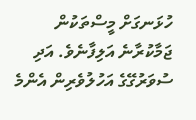ހުޅަނގަށް މީސްތަކުން ޖަމާކުރާނެ އަލިފާނެވެ. އަދި ސުވަރުގޭގެ އަހުލުވެރިން އެންމެ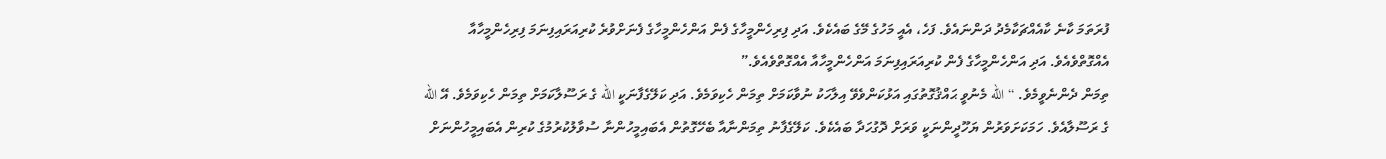ފުރަތަމަ ކާނެ ކާއެއްޗަކާމެދު ދަންނައެވެ. ފަހެ، އެއީ މަހުގެ މޭގެ ބައެކެވެ. އަދި ފިރިހެންމީހާގެ ފެން އަންހެންމީހާގެ ފެނަށްވުރެ ކުރިއަރައިފިނަމަ ފިރިހެންމީހާއާ އެއްގޮތްވެއެވެ. އަދި އަންހެންމީހާގެ ފެން ކުރިއަރައިފިނަމަ އަންހެންމީހާއާ އެއްގޮތްވެއެވެ.”
ތިމަން ދެންނެވީމެވެ. “الله މެނުވީ ޙައްޤުގޮތުގައި އަޅުކަންވެވޭ އިލާހަކު ނުވާކަމަށް ތިމަން ހެކިވަމެވެ. އަދި ކަލޭގެފާނަކީ الله ގެ ރަސޫލާކަމަށް ތިމަން ހެކިވަމެވެ. އޭ الله ގެ ރަސޫލާއެވެ. ހަމަކަށަވަރުން ޔަހޫދީންނަކީ ވަރަށް ދޮގުހަދާ ބައެކެވެ. ކަލޭގެފާނު ތިމަންނާއާ ބެހޭގޮތުން އެބައިމީހުންނާ ސުވާލުކުރުމުގެ ކުރިން އެބައިމީހުންނަށް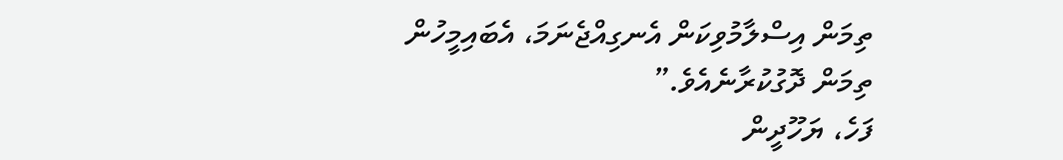ތިމަން އިސްލާމުވިކަން އެނގިއްޖެނަމަ، އެބައިމީހުން ތިމަން ދޮގުކުރާނެއެވެ.”
ފަހެ، ޔަހޫދީން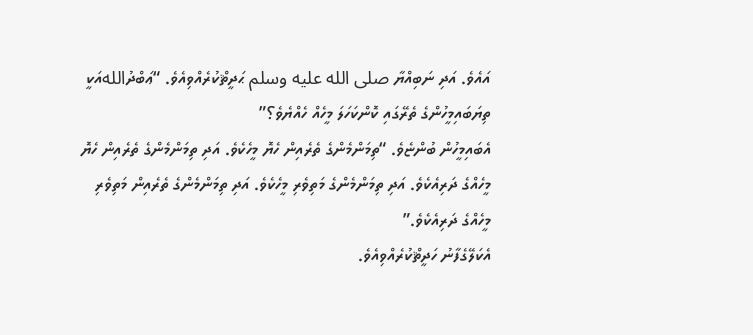އައެވެ. އަދި ނަބިއްޔާ صلى الله عليه وسلم ޙަދީޘްކުރެއްވިއެވެ. “ޢަބްދުاللهއަކީ ތިޔަބައިމީހުންގެ ތެރޭގައި ކޮންކަހަލަ މީހެއް ހެއްޔެވެ؟”
އެބައިމީހުން ބުންޏެވެ. “ތިމަންމެންގެ ތެރެއިން ހެޔޮ މީހެކެވެ. އަދި ތިމަންމެންގެ ތެރެއިން ހެޔޮ މީހެއްގެ ދަރިއެކެވެ. އަދި ތިމަންމެންގެ މަތިވެރި މީހެކެވެ. އަދި ތިމަންމެންގެ ތެރެއިން މަތިވެރި މީހެއްގެ ދަރިއެކެވެ.”
އެކަލޭގެފާނު ހަދީޘްކުރެއްވިއެވެ.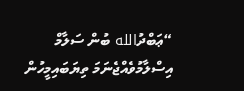“ޢަބްދުالله ބުން ސަލާމް އިސްލާމުވެއްޖެނަމަ ތިޔަބައިމީހުން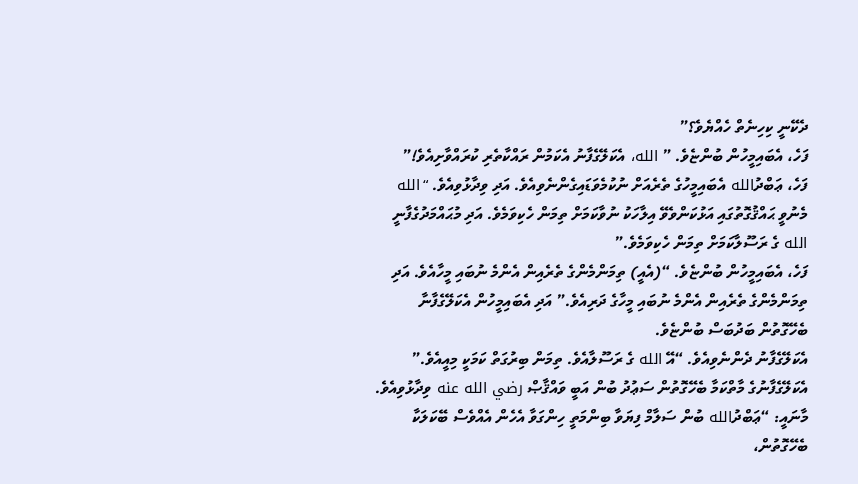ދެކޭނީ ކިހިނެތް ހެއްޔެވެ؟”
ފަހެ، އެބައިމީހުން ބުންޏެވެ. ” الله، އެކަލޭގެފާނު އެކަމުން ރައްކާތެރި ކުރައްވާށިއެވެ!”
ފަހެ، ޢަބްދުالله އެބައިމީހުގެ ތެރެއަށް ނުކުމެވަޑައިގެންނެވިއެވެ. އަދި ވިދާޅުވިއެވެ. “الله މެނުވީ ޙައްޤުގޮތުގައި އަޅުކަންވެވޭ އިލާހަކު ނުވާކަމަށް ތިމަން ހެކިވަމެވެ. އަދި މުޙައްމަދުގެފާނީ الله ގެ ރަސޫލާކަމަށް ތިމަން ހެކިވަމެވެ.”
ފަހެ، އެބައިމީހުން ބުންޏެވެ. “(އެއީ) ތިމަންމެންގެ ތެރެއިން އެންމެ ނުބައި މީހާއެވެ. އަދި ތިމަންމެންގެ ތެރެއިން އެންމެ ނުބައި މީހާގެ ދަރިއެވެ.” އަދި އެބައިމީހުން އެކަލޭގެފާނާ ބެހޭގޮތުން ބަދުބަސް ބުންޏެވެ.
އެކަލޭގެފާނު ދެންނެވިއެވެ. “އޭ الله ގެ ރަސޫލާއެވެ. ތިމަން ބިރުގަތް ކަމަކީ މިއީއެވެ.”
އެކަލޭގެފާނުގެ މާތްކަމާ ބެހޭގޮތުން ސަޢުދު ބުން އަބީ ވައްޤާޞް رضي الله عنه ވިދާޅުވިއެވެ.
މާނައީ: “ޢަބްދުالله ބުން ސަލާމް ފިޔަވާ ބިންމަތީ ހިންގަވާ އެހެން އެއްވެސް ބޭކަލަކާ ބެހޭގޮތުން،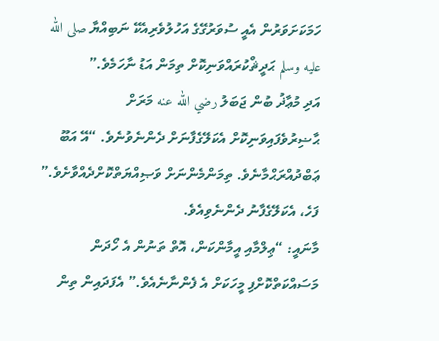ހަމަކަށަވަރުން އެއީ ސުވަރުގޭގެ އަހުލުވެރިއެކޭ ނަބިއްޔާ صلى الله عليه وسلم ޙަދީޘްކުރައްވަނިކޮށް ތިމަން އަޑު ނާހަމެވެ.”
އަދި މުޢާޛު ބުން ޖަބަލު رضي الله عنه މަރަށް ޙާޟިރުވެފައިވަނިކޮށް އެކަލޭގެފާނަށް ދެންނެވުނެވެ. “އޭ އަބޫ ޢަބްދުއްރަޙްމާނެވެ. ތިމަންމެންނަށް ވަޞިއްޔަތްކޮށްދެއްވާށެވެ.” ފަހެ، އެކަލޭގެފާނު ދެންނެވިއެވެ.
މާނައީ: “ޢިލްމާއި އީމާންކަން، އޮތް ތަނުން އެ ހޯދަން މަސައްކަތްކޮށްފި މީހަކަށް އެ ފެންނާނެއެވެ.” އެފަދައިން ތިން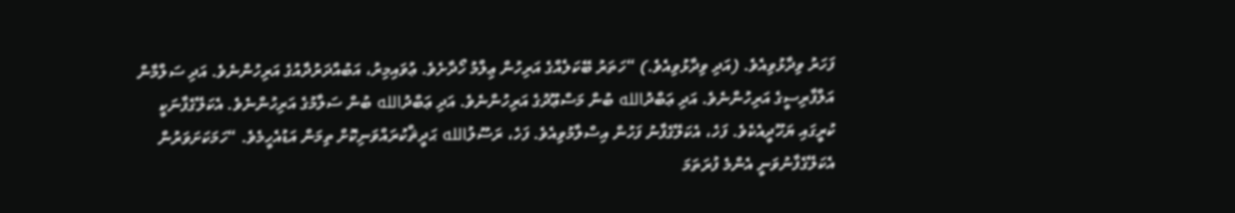ފަހަރު ވިދާޅުވިއެވެ. (އަދި ވިދާޅުވިއެވެ.) “ހަތަރު ބޭކަލެއްގެ އަރިހުން ޢިލްމު ހޯދާށެވެ. ޢުވައިމިރު، އަބުއްދަރުދާއުގެ އަރިހުންނެވެ. އަދި ސަލްމާން އަލްފާރިސީގެ އަރިހުންނެވެ. އަދި ޢަބްދުالله ބުން މަސްޢޫދުގެ އަރިހުންނެވެ. އަދި ޢަބްދުالله ބުން ސަލާމުގެ އަރިހުންނެވެ. އެކަލޭގެފާނަކީ ކުރީގައި ޔަހޫދީއެކެވެ. ފަހެ، އެކަލޭގެފާނު ފަހުން އިސްލާމުވިއެވެ. ފަހެ، ރަސޫލުالله ޙަދީޘްކުރައްވަނިކޮށް ތިމަން އަޑުއެހީމެވެ. “ހަމަކަށަވަރުން އެކަލޭގެފާނުވަނީ އެންމެ ފުރަތަމަ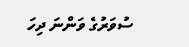ސުވަރުގެ ވަންނަ ދިހަ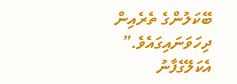ބޭކަލުންގެ ތެރެއިން ދިހަވަނައިގައެވެ.”
އެކަލޭގެފާނު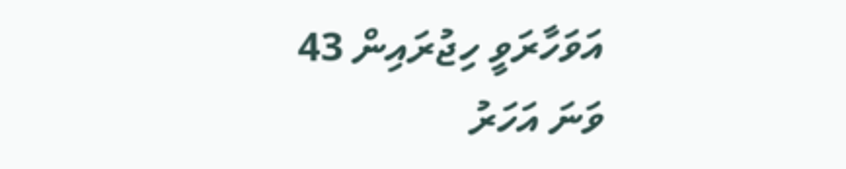އަވަހާރަވީ ހިޖުރައިން 43 ވަނަ އަހަރު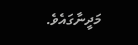މަދީނާގައެވެ.